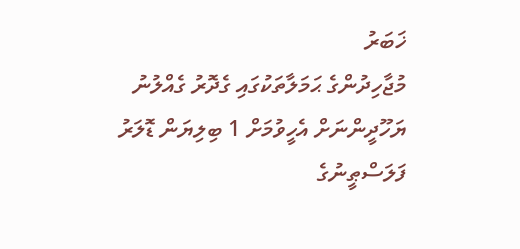ޚަބަރު
މުޖާހިދުންގެ ޙަމަލާތަކުގައި ގެދޮރު ގެއްލުނު ޔަހޫދީންނަށް އެހީވުމަށް 1 ބިލިޔަން ޑޮލަރު
ފަލަސްޠީނުގެ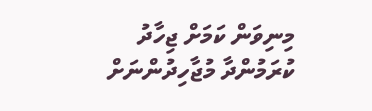މިނިވަން ކަމަށް ޖިހާދު ކުރަމުންދާ މުޖާހިދުންނަށް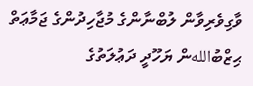ވާގިވެރިވާން ލުބްނާންގެ މުޖާހިދުންގެ ޖަމާޢަތް ޙިޒްބުاللهން ޔަހޫދީ ދަޢުލަތުގެ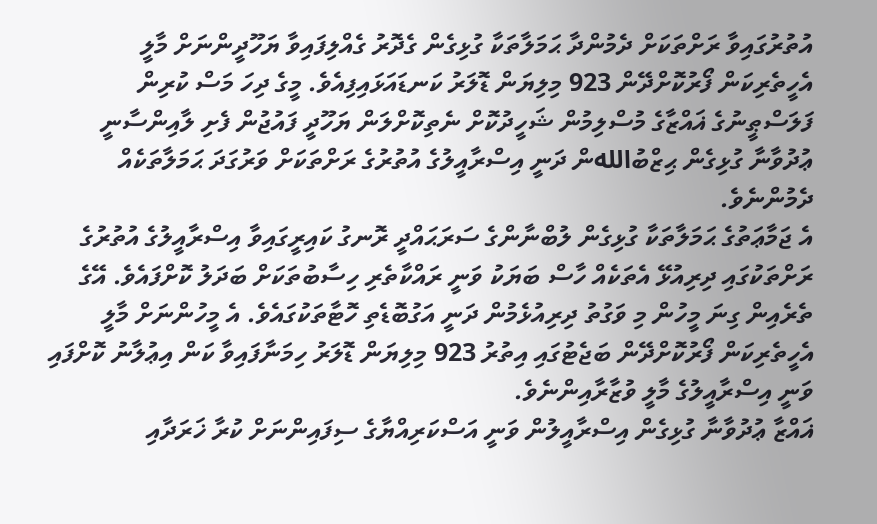އުތުރުގައިވާ ރަށްތަކަށް ދެމުންދާ ޙަމަލާތަކާ ގުޅިގެން ގެދޮރު ގެއްލިފައިވާ ޔަހޫދީންނަށް މާލީ އެހީތެރިކަން ފޯރުކޮށްދޭން 923 މިލިޔަން ޑޮލަރު ކަނޑައަޅައިފިއެވެ. މީގެ ދިހަ މަސް ކުރިން ފަލަސްޠީނުގެ ޣައްޒާގެ މުސްލިމުން ޝަހީދުކޮށް ނެތިކޮށްލަން ޔަހޫދީ ފައުޖުން ފެށި ލާއިންސާނީ ޢުދުވާނާ ގުޅިގެން ޙިޒްބުاللهން ދަނީ އިސްރާއީލުގެ އުތުރުގެ ރަށްތަކަށް ވަރުގަދަ ޙަމަލާތަކެއް ދެމުންނެވެ.
އެ ޖަމާޢަތުގެ ޙަމަލާތަކާ ގުޅިގެން ލުބްނާންގެ ސަރަޙައްދީ ރޮނގު ކައިރީގައިވާ އިސްރާއީލުގެ އުތުރުގެ ރަށްތަކުގައި ދިރިއުޅޭ އެތަކެއް ހާސް ބަޔަކު ވަނީ ރައްކާތެރި ހިސާބުތަކަށް ބަދަލު ކޮށްފައެވެ. އޭގެ ތެރެއިން ގިނަ މީހުން މި ވަގުތު ދިރިއުޅެމުން ދަނީ އަގުބޮޑެތި ހޮޓާތަކުގައެވެ. އެ މީހުންނަށް މާލީ އެހީތެރިކަން ފޯރުކޮށްދޭން ބަޖެޓުގައި އިތުރު 923 މިލިޔަން ޑޮލަރު ހިމަނާފައިވާ ކަން އިޢުލާނު ކޮށްފައި ވަނީ އިސްރާއީލުގެ މާލީ ވުޒާރާއިންނެވެ.
ޣައްޒާ ޢުދުވާނާ ގުޅިގެން އިސްރާއީލުން ވަނީ އަސްކަރިއްޔާގެ ސިފައިންނަށް ކުރާ ޚަރަދާއި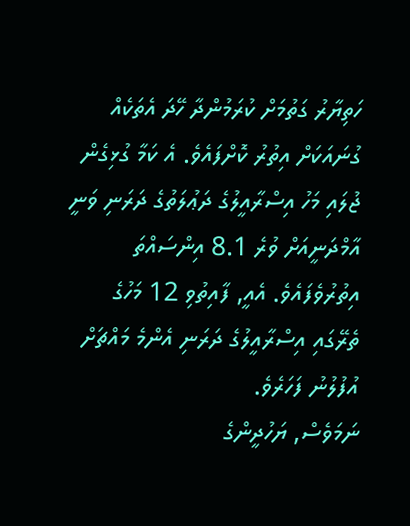ހަތިޔާރު ގަތުމަށް ކުރަމުންދާ ހޭދަ އެތަކެއް ގުނައަކަށް އިތުރު ކޮށްފައެވެ. އެ ކަމާ ގުޅިގެން ޖުލައި މަހު އިސްރާއީލުގެ ދަޢުލަތުގެ ދަރަނި ވަނީ އާމްދަނީއަށް ވުރެ 8.1 އިންސައްތަ އިތުރުވެފައެވެ. އެއީ, ފާއިތުވި 12 މަހުގެ ތެރޭގައި އިސްރާއީލުގެ ދަރަނި އެންމެ މައްޗަށް އުފުލުނު ފަހަރެވެ.
ނަމަވެސް, ޔަހުދީންގެ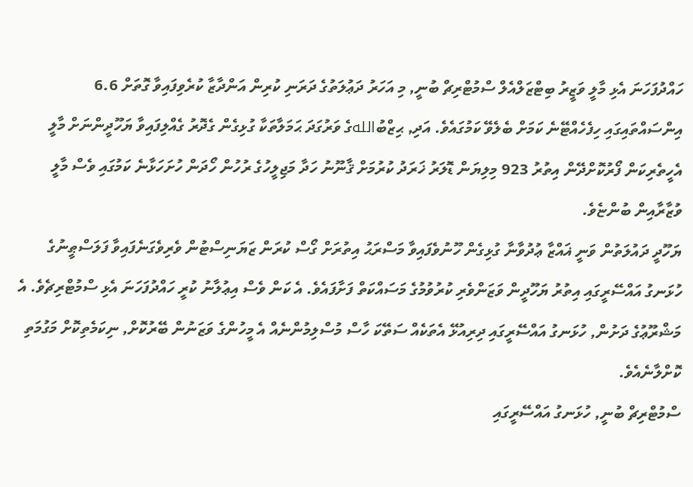ހައްދުފަހަނަ އެޅި މާލީ ވަޒީރު ބިޓްޒަލްއެލް ސްމުޓްރިޗް ބުނީ, މި އަހަރު ދަޢުލަތުގެ ދަރަނި ކުރިން އަންދާޒާ ކުރެވިފައިވާ ގޮތަށް 6.6 އިންސައްތައިގައި ހިފެހެއްޓޭނެ ކަމަށް ބެލެވޭ ކަމުގައެވެ. އަދި, ޙިޒްބުاللهގެ ވަރުގަދަ ޙަމަލާތަކާ ގުޅިގެން ގެދޮރު ގެއްލިފައިވާ ޔަހޫދީންނަށް މާލީ އެހީތެރިކަން ފޯރުކޮށްދޭން އިތުރު 923 މިލިޔަން ޑޮލަރު ޚަރަދު ކުރުމަށް ޤާނޫނު ހަދާ މަޖިލީހުގެ ރުހުން ހޯދަން ހުށަހަޅާނެ ކަމުގައި ވެސް މާލީ ވުޒާރާއިން ބުންޏެވެ.
ޔަހޫދީ ދައުލަތުން ވަނީ ޣައްޒާ ޢުދުވާނާ ގުޅިގެން ހޫނުވެފައިވާ މަސްރަޙު އިތުރަށް ގޯސް ކުރަން ޒަޔަނިސްޓުން ވެރިވެގަނެފައިވާ ފަލަސްޠީނުގެ ހުޅަނގު އައްސޭރީގައި އިތުރު ޔަހޫދީން ވަޒަންވެރި ކުރުވުމުގެ މަސައްކަތް ފަށާފައެވެ. އެ ކަން ވެސް އިޢުލާނު ކުރީ ހައްދުފަހަނަ އެޅި ސްމުޓްރިޗެވެ. އެ މަޝްރޫޢުގެ ދަށުން, ހުޅަނގު އައްސޭރީގައި ދިރިއުޅޭ އެތަކެއް ސަތޭކަ ހާސް މުސްލިމުންނެއް އެ މީހުންގެ ވަޒަނުން ބޭރުކޮށް, ނިކަމެތިކޮށް މަގުމަތި ކޮށްލާނެއެވެ.
ސްމުޓްރިޗް ބުނީ, ހުޅަނގު އައްސޭރީގައި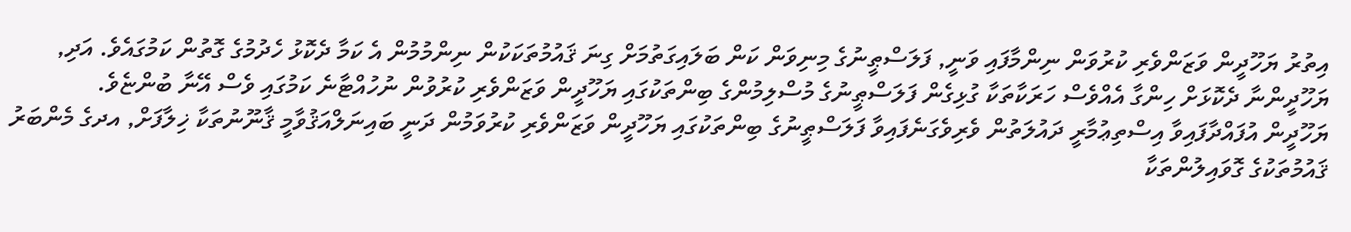އިތުރު ޔަހޫދީން ވަޒަންވެރި ކުރުވަން ނިންމާފައި ވަނީ, ފަލަސްޠީނުގެ މިނިވަން ކަން ބަލައިގަތުމަށް ގިނަ ޤައުމުތަކަކުން ނިންމުމުން އެ ކަމާ ދެކޮޅު ހެދުމުގެ ގޮތުން ކަމުގައެވެ. އަދި, ޔަހޫދީންނާ ދެކޮޅަށް ހިންގާ އެއްވެސް ހަރަކާތަކާ ގުޅިގެން ފަލަސްޠީނުގެ މުސްލިމުންގެ ބިންތަކުގައި ޔަހޫދީން ވަޒަންވެރި ކުރުވުން ނުހުއްޓާނެ ކަމުގައި ވެސް އޭނާ ބުންޏެވެ.
ޔަހޫދީން އުފައްދާފައިވާ އިސްތިޢުމާރީ ދައުލަތުން ވެރިވެގަނެފައިވާ ފަލަސްޠީނުގެ ބިންތަކުގައި ޔަހޫދީން ވަޒަންވެރި ކުރުވަމުން ދަނީ ބައިނަލްއަޤުވާމީ ޤާނޫނުތަކާ ޚިލާފަށް, އދގެ މެންބަރު ޤައުމުތަކުގެ ގޮވައިލުންތަކާ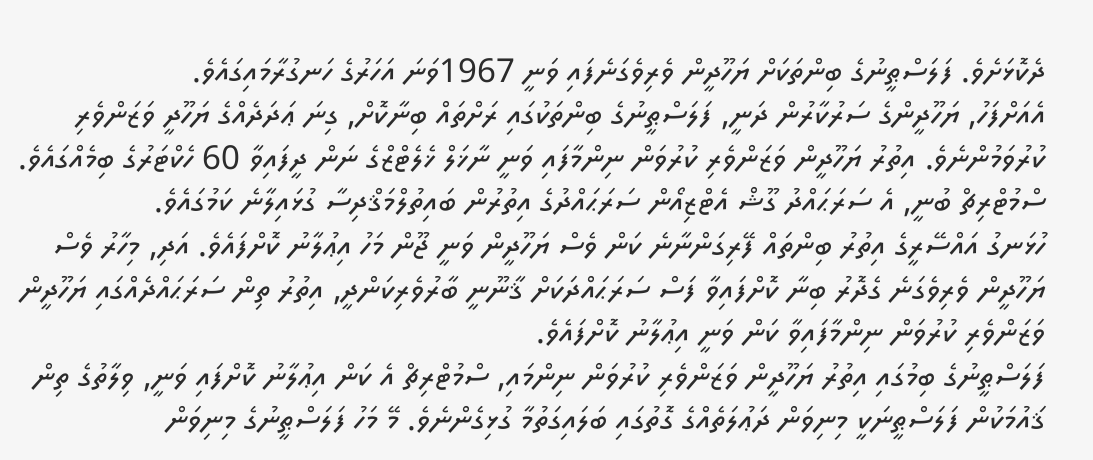ދެކޮޅަށެވެ. ފަލަސްޠީނުގެ ބިންތަކަށް ޔަހޫދީން ވެރިވެގަނެފައި ވަނީ 1967ވަނަ އަހަރުގެ ހަނގުރާމައިގައެވެ.
އެއަށްފަހު, ޔަހޫދީންގެ ސަރުކާރުން ދަނީ, ފަލަސްޠީނުގެ ބިންތަކުގައި ރަށްތައް ބިނާކޮށް, ގިނަ ޢަދަދެއްގެ ޔަހޫދީ ވަޒަންވެރި ކުރުވަމުންނެވެ. އިތުރު ޔަހޫދީން ވަޒަންވެރި ކުރުވަން ނިންމާފައި ވަނީ ނާޚަލް ޚެލެޓްޒްގެ ނަން ދީފައިވާ 60 ހެކްޓަރުގެ ބިމެއްގައެވެ. ސްމުޓްރިޗް ބުނީ, އެ ސަރަޙައްދު ގޫޝް އެޓްޒިއޯން ސަރަޙައްދުގެ އިތުރުން ބައިތުލްމަޤްދިސާ ގުޅައިލާނެ ކަމުގައެވެ.
ހުޅަނގު އައްސޭރީގެ އިތުރު ބިންތައް ފޭރިގަންނާނެ ކަން ވެސް ޔަހޫދީން ވަނީ ޖޫން މަހު އިޢުލާނު ކޮށްފައެވެ. އަދި, މިހާރު ވެސް ޔަހޫދީން ވެރިވެގަނެ ގެދޮރު ބިނާ ކޮށްފައިވާ ފަސް ސަރަޙައްދަކަށް ޤާނޫނީ ބާރުވެރިކަންދީ, އިތުރު ތިން ސަރަޙައްދެއްގައި ޔަހޫދީން ވަޒަންވެރި ކުރުވަން ނިންމާފައިވާ ކަން ވަނީ އިޢުލާނު ކޮށްފައެވެ.
ފަލަސްޠީނުގެ ބިމުގައި އިތުރު ޔަހޫދީން ވަޒަންވެރި ކުރުވަން ނިންމައި, ސްމުޓްރިޗް އެ ކަން އިޢުލާނު ކޮށްފައި ވަނީ, ވިލާތުގެ ތިން ޤައުމަކުން ފަލަސްޠީނަކީ މިނިވަން ދަޢުލަތެއްގެ ގޮތުގައި ބަލައިގަތުމާ ގުޅިގެންނެވެ. މޭ މަހު ފަލަސްޠީނުގެ މިނިވަން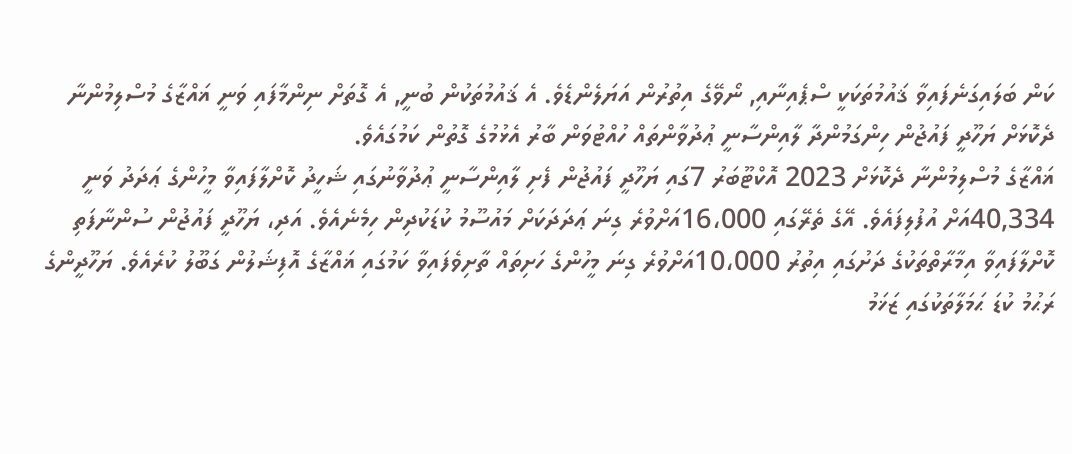ކަން ބަލައިގަނެފައިވާ ޤައުމުތަކަކީ ސްޕެއިނާއި, ނޯވޭގެ އިތުރުން އަޔަލެންޑެވެ. އެ ޤައުމުތަކުން ބުނީ, އެ ގޮތަށް ނިންމާފައި ވަނީ ޣައްޒާގެ މުސްލިމުންނާ ދެކޮޅަށް ޔަހޫދީ ފައުޖުން ހިންގަމުންދާ ލާއިންސާނީ ޢުދުވާންތައް ހުއްޓުވަން ބާރު އެޅުމުގެ ގޮތުން ކަމުގައެވެ.
ޣައްޒާގެ މުސްލިމުންނާ ދެކޮޅަށް 2023 އޮކްޓޫބަރު 7ގައި ޔަހޫދީ ފައުޖުން ފެށި ލާއިންސާނީ ޢުދުވާނުގައި ޝަހީދު ކޮށްލާފައިވާ މީހުންގެ ޢަދަދު ވަނީ 40,334އަށް އުފުލިފައެވެ. އޭގެ ތެރޭގައި 16،000އަށްވުރެ ގިނަ ޢަދަދަކަށް މައުސޫމު ކުޑަކުދިން ހިމެނެއެވެ. އަދި، ޔަހޫދީ ފައުޖުން ސުންނާފަތި ކޮށްލާފައިވާ އިމާރާތްތަކުގެ ދަށުގައި އިތުރު 10،000އަށްވުރެ ގިނަ މީހުންގެ ހަށިތައް ތާށިވެފައިވާ ކަމުގައި ޣައްޒާގެ އޮފިޝަލުން ގަބޫލު ކުރެއެވެ. ޔަހޫދީންގެ ރަޙުމު ކުޑަ ޙަމަލާތަކުގައި ޒަޚަމު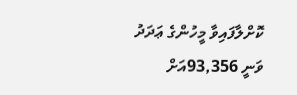ކޮށްލާފައިވާ މީހުންގެ ޢަދަދު ވަނީ 93,356އަށް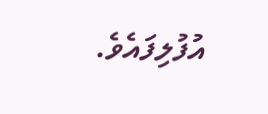އުފުލިފައެވެ.